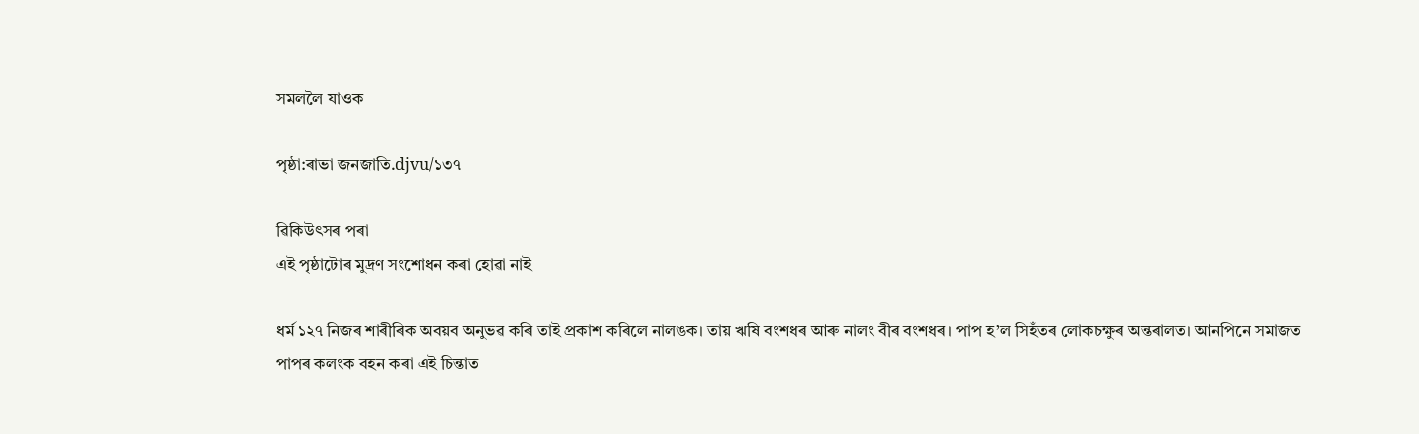সমললৈ যাওক

পৃষ্ঠা:ৰাভা জনজাতি.djvu/১৩৭

ৱিকিউৎসৰ পৰা
এই পৃষ্ঠাটোৰ মুদ্ৰণ সংশোধন কৰা হোৱা নাই

ধৰ্ম ১২৭ নিজৰ শাৰীৰিক অবয়ব অনুভৱ কৰি তাই প্ৰকাশ কৰিলে নালঙক। তায় ঋষি বংশধৰ আৰু নালং বীৰ বংশধৰ। পাপ হ’ল সিহঁতৰ লোকচক্ষুৰ অন্তৰালত। আনপিনে সমাজত পাপৰ কলংক বহন কৰা এই চিন্তাত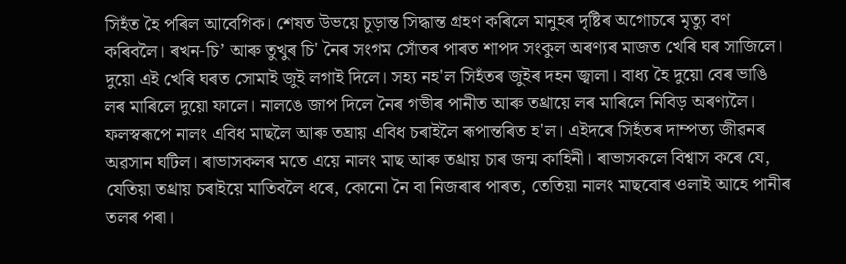সিহঁত হৈ পৰিল আবেগিক। শেষত উভয়ে চূড়ান্ত সিদ্ধান্ত গ্ৰহণ কৰিলে মানুহৰ দৃষ্টিৰ অগোচৰে মৃত্যু বণ কৰিবলৈ। ৰখন-চি’ আৰু তুখুৰ চি' নৈৰ সংগম সোঁতৰ পাৰত শাপদ সংকুল অৰণ্যৰ মাজত খেৰি ঘৰ সাজিলে। দুয়ো এই খেৰি ঘৰত সোমাই জুই লগাই দিলে। সহ্য নহ'ল সিহঁতৰ জুইৰ দহন জ্বালা। বাধ্য হৈ দুয়ো বেৰ ভাঙি লৰ মাৰিলে দুয়ো ফালে। নালঙে জাপ দিলে নৈৰ গভীৰ পানীত আৰু তথ্ৰায়ে লৰ মাৰিলে নিবিড় অৰণ্যলৈ। ফলস্বৰূপে নালং এবিধ মাছলৈ আৰু তঘ্ৰায় এবিধ চৰাইলৈ ৰূপান্তৰিত হ'ল। এইদৰে সিহঁতৰ দাম্পত্য জীৱনৰ অৱসান ঘটিল। ৰাভাসকলৰ মতে এয়ে নালং মাছ আৰু তথ্ৰায় চাৰ জন্ম কাহিনী। ৰাভাসকলে বিশ্বাস কৰে যে, যেতিয়া তথ্ৰায় চৰাইয়ে মাতিবলৈ ধৰে, কোনো নৈ বা নিজৰাৰ পাৰত, তেতিয়া নালং মাছবোৰ ওলাই আহে পানীৰ তলৰ পৰা।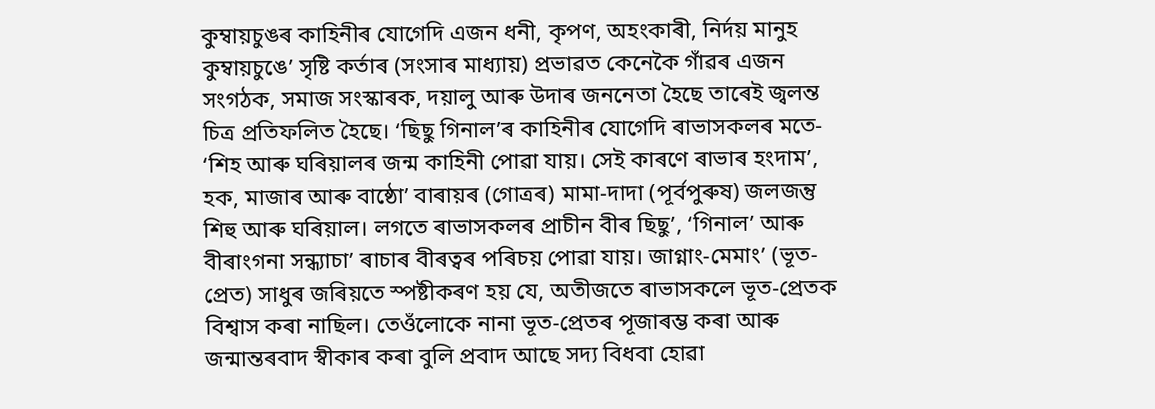কুম্বায়চুঙৰ কাহিনীৰ যোগেদি এজন ধনী, কৃপণ, অহংকাৰী, নিৰ্দয় মানুহ কুম্বায়চুঙে’ সৃষ্টি কৰ্তাৰ (সংসাৰ মাধ্যায়) প্ৰভাৱত কেনেকৈ গাঁৱৰ এজন সংগঠক, সমাজ সংস্কাৰক, দয়ালু আৰু উদাৰ জননেতা হৈছে তাৰেই জ্বলন্ত চিত্ৰ প্ৰতিফলিত হৈছে। ‘ছিছু গিনাল’ৰ কাহিনীৰ যোগেদি ৰাভাসকলৰ মতে- ‘শিহ আৰু ঘৰিয়ালৰ জন্ম কাহিনী পোৱা যায়। সেই কাৰণে ৰাভাৰ হংদাম’, হক, মাজাৰ আৰু বাষ্ঠো’ বাৰায়ৰ (গোত্ৰৰ) মামা-দাদা (পূৰ্বপুৰুষ) জলজন্তু শিহু আৰু ঘৰিয়াল। লগতে ৰাভাসকলৰ প্ৰাচীন বীৰ ছিছু’, ‘গিনাল’ আৰু বীৰাংগনা সন্ধ্যাচা’ ৰাচাৰ বীৰত্বৰ পৰিচয় পোৱা যায়। জাগ্নাং-মেমাং’ (ভূত-প্ৰেত) সাধুৰ জৰিয়তে স্পষ্টীকৰণ হয় যে, অতীজতে ৰাভাসকলে ভূত-প্ৰেতক বিশ্বাস কৰা নাছিল। তেওঁলোকে নানা ভূত-প্ৰেতৰ পূজাৰম্ভ কৰা আৰু জন্মান্তৰবাদ স্বীকাৰ কৰা বুলি প্ৰবাদ আছে সদ্য বিধবা হোৱা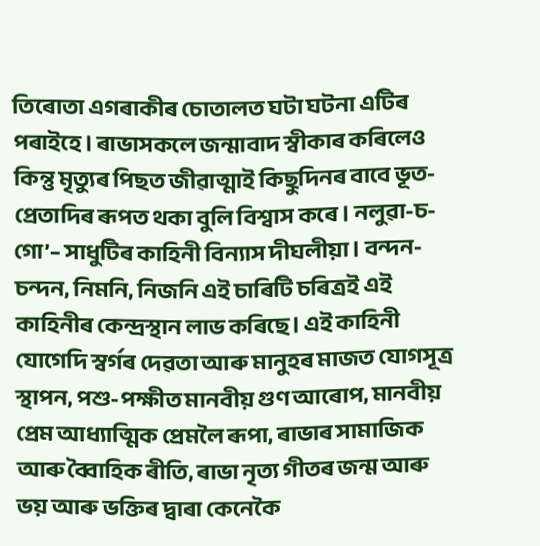তিৰোতা এগৰাকীৰ চোতালত ঘটা ঘটনা এটিৰ পৰাইহে। ৰাভাসকলে জন্মাবাদ স্বীকাৰ কৰিলেও কিন্তু মৃত্যুৰ পিছত জীৱাত্মাই কিছুদিনৰ বাবে ভূত-প্ৰেতাদিৰ ৰূপত থকা বুলি বিশ্বাস কৰে। নলুৱা-চ- গো’– সাধুটিৰ কাহিনী বিন্যাস দীঘলীয়া। বন্দন-চন্দন, নিমনি, নিজনি এই চাৰিটি চৰিত্ৰই এই কাহিনীৰ কেন্দ্ৰস্থান লাভ কৰিছে। এই কাহিনী যোগেদি স্বৰ্গৰ দেৱতা আৰু মানুহৰ মাজত যোগসূত্ৰ স্থাপন, পশু-পক্ষীত মানবীয় গুণ আৰোপ, মানবীয় প্ৰেম আধ্যাত্মিক প্ৰেমলৈ ৰূপা, ৰাভাৰ সামাজিক আৰু ব্বৈাহিক ৰীতি, ৰাভা নৃত্য গীতৰ জন্ম আৰু ভয় আৰু ভক্তিৰ দ্বাৰা কেনেকৈ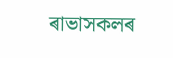ৰাভাসকলৰ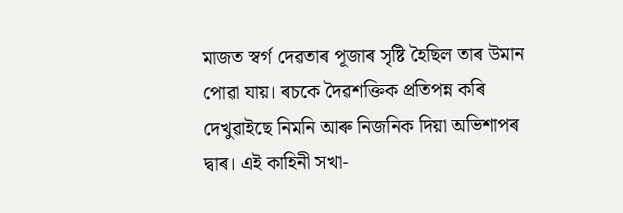মাজত স্বৰ্গ দেৱতাৰ পূজাৰ সৃষ্টি হৈছিল তাৰ উমান পোৱা যায়। ৰচকে দৈৱশক্তিক প্ৰতিপন্ন কৰি দেখুৱাইছে নিমনি আৰু নিজনিক দিয়া অভিশাপৰ দ্বাৰ। এই কাহিনী সখা-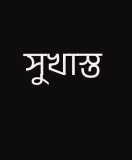সুখাস্ত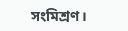সংমিশ্ৰণ।